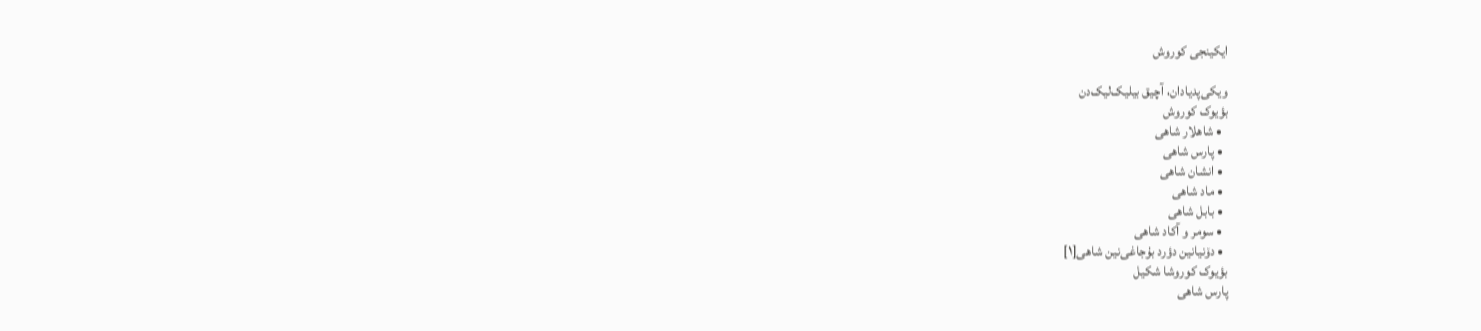ایکینجی کوروش

ویکی‌پدیادان، آچیق بیلیک‌لیک‌دن
بؤیوک کوروش
  • شاهلار شاهی
  • پارس شاهی
  • انشان شاهی
  • ماد شاهی
  • بابل شاهی
  • سومر و آکاد شاهی
  • دۆنیانین دؤرد بۇجاغی‌نین شاهی[۱]
بؤیوک کوروشا شکیل
پارس شاهی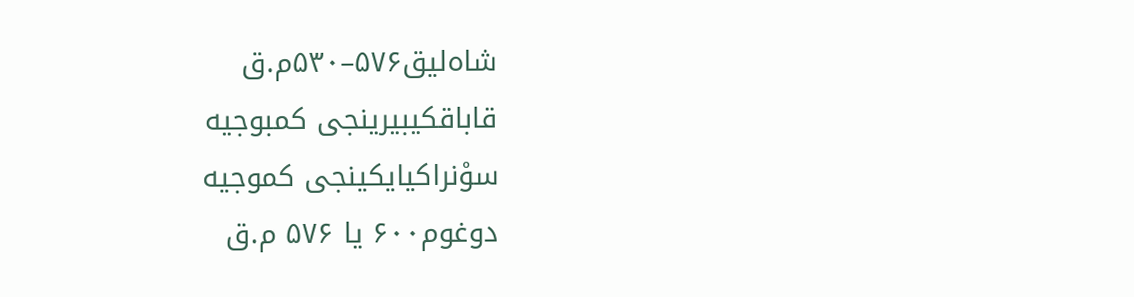شاه‌لیق۵۷۶–۵۳۰م.ق
قاباقکیبیرینجی کمبوجیه
سوْنراکیایکینجی کموجیه
دوغوم۶۰۰ یا ۵۷۶ م.ق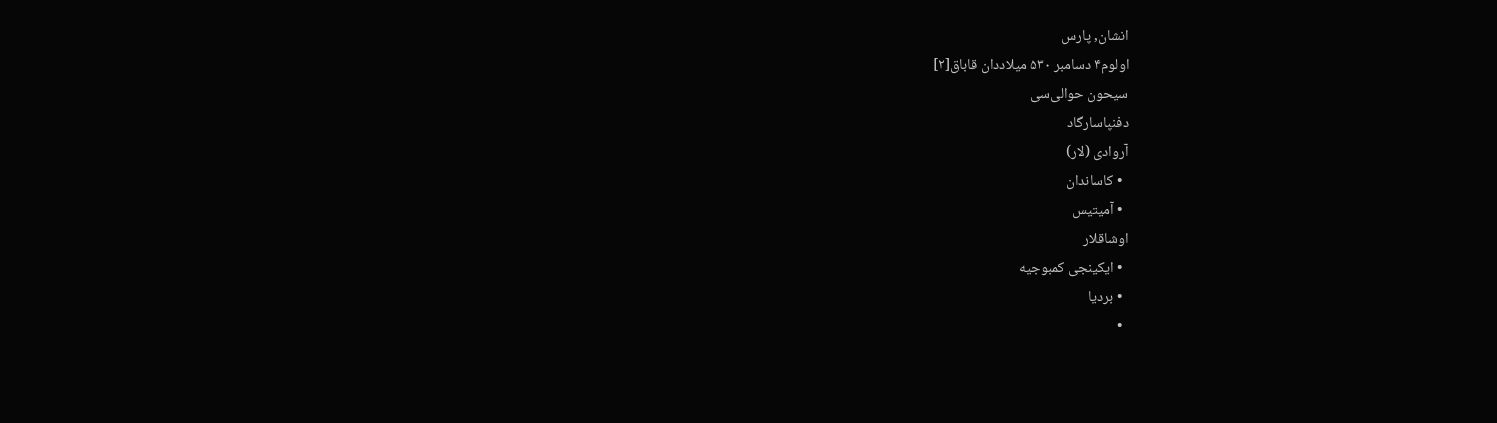انشان, پارس
اولوم۴ دسامبر ۵۳۰ میلاددان قاباق[۲]
سیحون حوالی‌سی
دفنپاسارگاد
آروادی (لار)
  • کاساندان
  • آمیتیس
اوشاقلار
  • ایکینجی کمبوجیه
  • بردیا
  •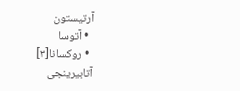آرتیستون
  • آتوسا
  • روکسانا[۳]
آتابیرینجی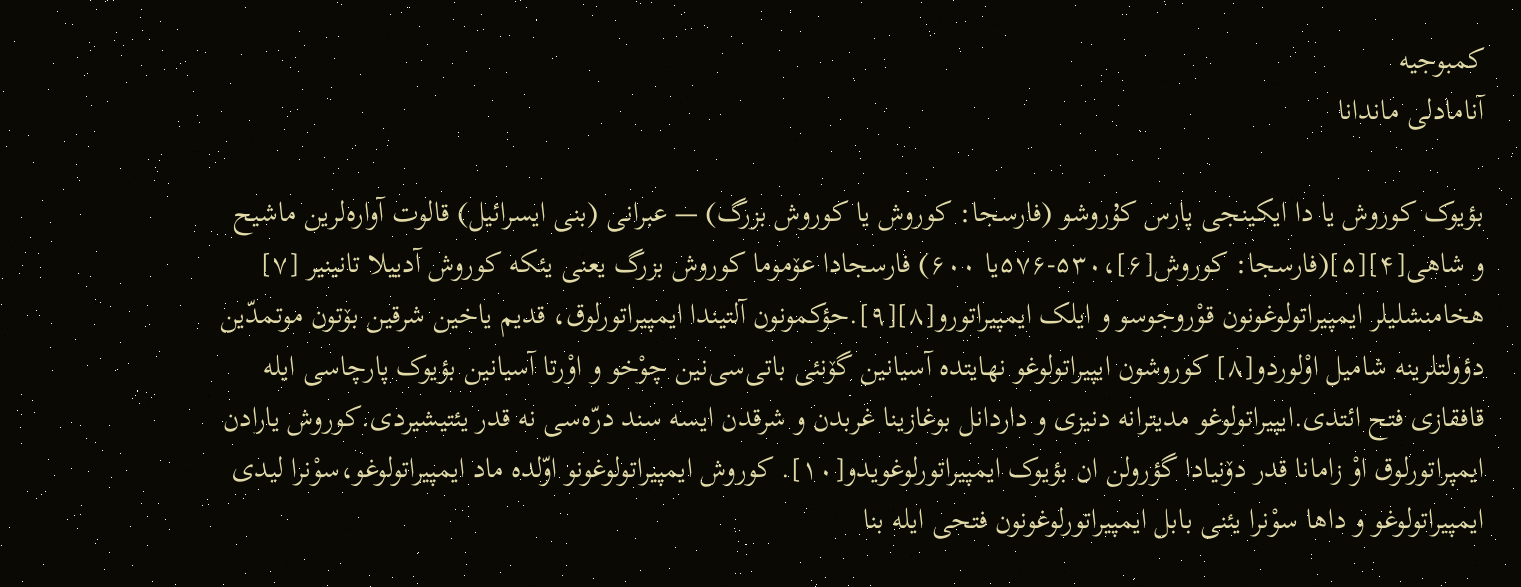کمبوجیه
آنامادلی ماندانا

بؤیوک کوروش یا دا ایکینجی پارس کۇروشو (فارسجا: کوروش یا کوروش بزرگ) — عبرانی (بنی ایسرائیل) قالوت آواره‌لرین ماشیح و شاهی[۴][۵](فارسجا: کوروش[۶]،۵۳۰-۵۷۶یا ۶۰۰) فارسجادا عۆموما کوروش بزرگ یعنی یئکه کوروش آدییلا تانینیر [۷] هخامنشلیلر ایمپیراتولوغونون قوْروجوسو و ایلک ایمپیراتورو[۸][۹].حؤکمونون آلتیندا ایمپیراتورلوق، قدیم یاخین شرقین بۆتون موتمدّین دؤولتلرینه شامیل اوْلوردو[۸] کوروشون ایپیراتولوغو نهایتده آسیانین گۆنئی باتی‌سی‌نین چوْخو و اوْرتا آسیانین بؤیوک پارچاسی ایله قافقازی فتح ائتدی.ایپیراتولوغو مدیترانه دنیزی و داردانل بوغازینا غربدن و شرقدن ایسه سند درّه‌سی نه قدر یئتیشیردی.کوروش یارادن ایمپراتورلوق اوْ زامانا قدر دۆنیادا گؤرولن ان بؤیوک ایمپیراتورلوغویدو[۱۰]. کوروش ایمپیراتولوغونو اوّلده ماد ایمپیراتولوغو،سوْنرا لیدی ایمپیراتولوغو و داها سوْنرا یئنی بابل ایمپیراتورلوغونون فتحی ایله بنا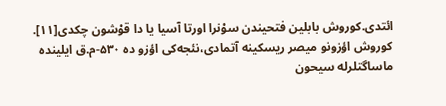ائتدی.کوروش بابلین فتحیندن سوْنرا اورتا آسیا یا دا قوْشون چکدی[۱۱]. کوروش اؤزونو میصر ریسکینه آتمادی،نئجه‌کی اؤزو ده ۵۳۰-م.ق ایلینده ماساگتلرله سیحون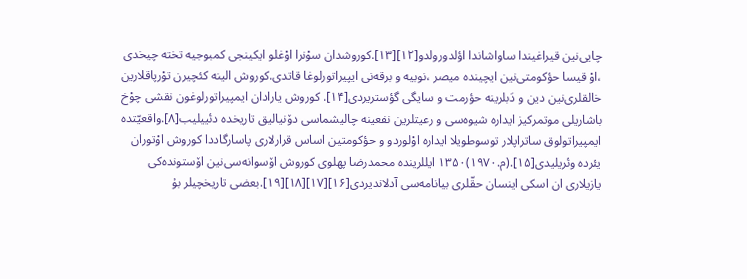چایی‌نین قیراغیندا ساواشاندا اؤلدورولدو[۱۲][۱۳].کوروشدان سوْنرا اوْغلو ایکینجی کمبوجیه تخته چیخدی ،اوْ قیسا حؤکومتی‌نین ایچینده میصر ،نوبیه و برقه‌نی ایپیراتورلوغا قاتدی.کوروش الینه کئچیرن توْرپاقلارین خالقلری‌نین دین و دَبلرینه حؤرمت و سایگی گؤستریردی[۱۴]. کوروش یارادان ایمپیراتورلوغون نقشی چوْخ باشاریلی موتمرکیز ایداره شیوه‌سی و رعیتلرین نفعینه چالیشماسی دۆنیالیق تاریخده دئییلیب[۸].واقعیّتده ایمپیراتولوق ساتراپلار توسوطویلا ایداره اوْلوردو و حؤکومتین اساس قرارلاری پاسارگاددا کوروش اوْتوران یئرده وئریلیدی[۱۵].(م.۱۹۷۰)۱۳۵۰ ایللرینده محمدرضا پهلوی کوروش اۆسوانه‌سی‌نین اۆستونده‌کی یازیلاری ان اسکی اینسان حقّلری بیانامه‌سی آدلاندیردی[۱۶][۱۷][۱۸][۱۹].بعضی تاریخچیلر بۇ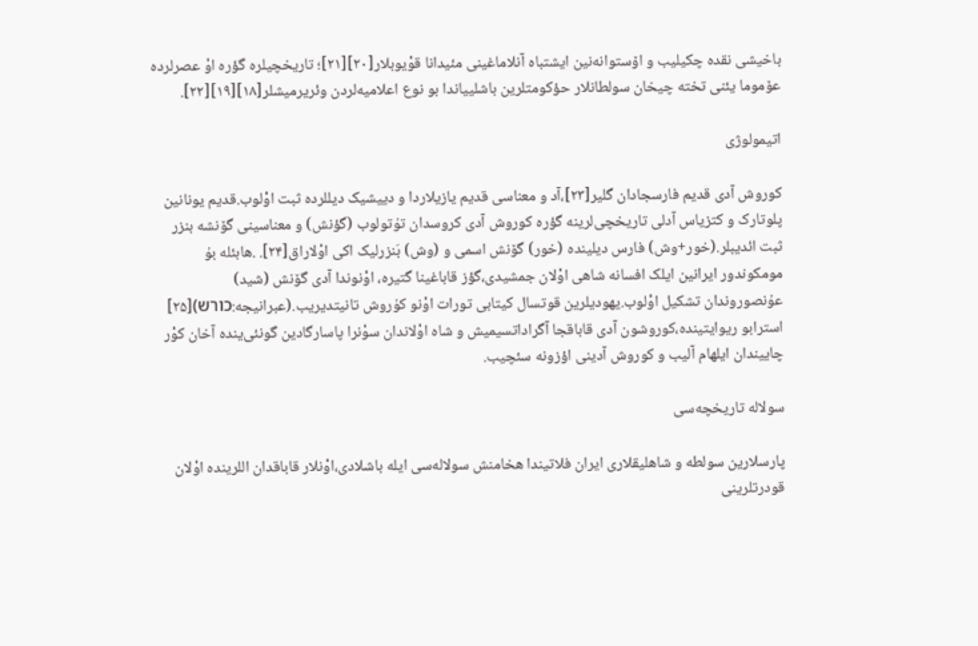باخیشی نقده چکیلیب و اۆستوانه‌نین ایشتباه آنلاماغینی مئیدانا قوْیوبلار[۲۰][۲۱]؛ تاریخچیلره گؤره اوْ عصرلرده عۆموما یئنی تخته چیخان سولطانلار حؤکومتلرین باشلییاندا بو نوع اعلامیه‌لردن وئریرمیشلر[۱۸][۱۹][۲۲].

اتیمولوژی

کوروش آدی قدیم فارسجادان گلیر[۲۳]،آد و معناسی قدیم یازیلاردا و دییشیک دیللرده ثبت اوْلوب.قدیم یونانین پلوتارک و کتزیاس آدلی تاریخچی‌لرینه گؤره کوروش آدی کروسدان تۇتولوب (گؤنش) و معناسینی گۆنشه بنزر ثبت ائدیبلر.(خور+وش) فارس دیلینده (خور) گۆنش اسمی و (وش) بَنزرلیک اکی اوْلاراق[۲۴]. .هابئله بۇ مومکوندور ایرانین ایلک افسانه شاهی اوْلان جمشیدی،گؤز قاباغینا گتیره، اوْنوندا آدی گۆنش (شید) عۇنصوروندان تشکیل اوْلوب.یهودیلرین قوتسال کیتابی تورات اوْنو کۇروش تانیتدیریب.(عبرانیجه:כורש)[۲۵] استرابو ریوایتینده،کوروشون آدی قاباقجا آگراداتسیمیش و شاه اوْلاندان سوْنرا پاسارگادین گونئی‌ینده آخان کوْر چاییندان ایلهام آلیب و کوروش آدینی اؤزونه سئچیب.

سولاله تاریخچه‌سی

پارسلارین سولطه و شاهلیقلاری ایران فلاتیندا هخامنش سولاله‌سی ایله باشلادی،اوْنلار قاباقدان اللرینده اوْلان قودرتلرینی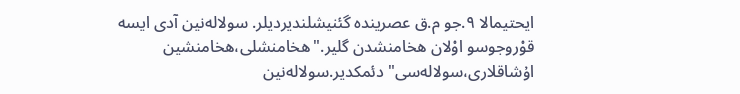ایحتیمالا ۹.جو م.ق عصرینده گئنیشلندیردیلر. سولاله‌نین آدی ایسه قوْروجوسو اوْلان هخامنشدن گلیر."هخامنشلی،هخامنشین اۇشاقلاری،سولاله‌سی" دئمکدیر.سولاله‌نین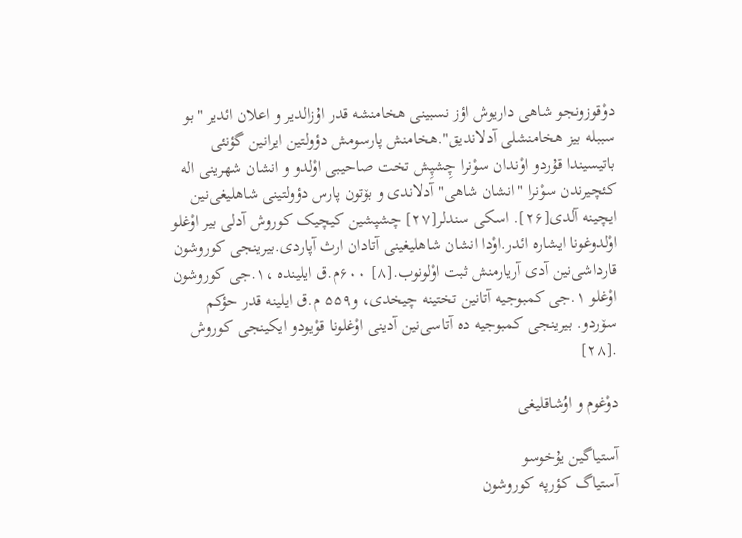دوْقوزونجو شاهی داریوش اؤز نسبینی هخامنشه قدر اۇزالدیر و اعلان ائدیر "بو سببله بیز هخامنشلی آدلاندیق".هخامنش پارسومش دؤولتین ایرانین گؤنئی باتیسیندا قۇردو اوْندان سوْنرا چِشپِش تخت صاحیبی اوْلدو و انشان شهرینی اله کئچیرندن سوْنرا "انشان شاهی" آدلاندی و بۆتون پارس دؤولتینی شاهلیغی‌نین ایچینه آلدی[۲۶]. اسکی سندلر[۲۷] چشپشین کیچیک کوروش آدلی بیر اوْغلو اوْلدوغونا ایشاره ائدر.اوْدا انشان شاهلیغینی آتادان ارث آپاردی.بیرینجی کوروشون قارداشی‌نین آدی آریارمنش ثبت اوْلونوب.[۸] ۶۰۰م.ق ایلینده ،۱.جی کوروشون اوْغلو ۱.جی کمبوجیه آتانین تختینه چیخدی، و۵۵۹ م.ق ایلینه قدر حؤکم سۆردو. بیرینجی کمبوجیه ده آتاسی‌نین آدینی اوْغلونا قوْیودو ایکینجی کوروش .[۲۸]

دوْغوم و اوُشاقلیغی

آستیاگین یۇخوسو
آستیاگ کؤرپه کوروشون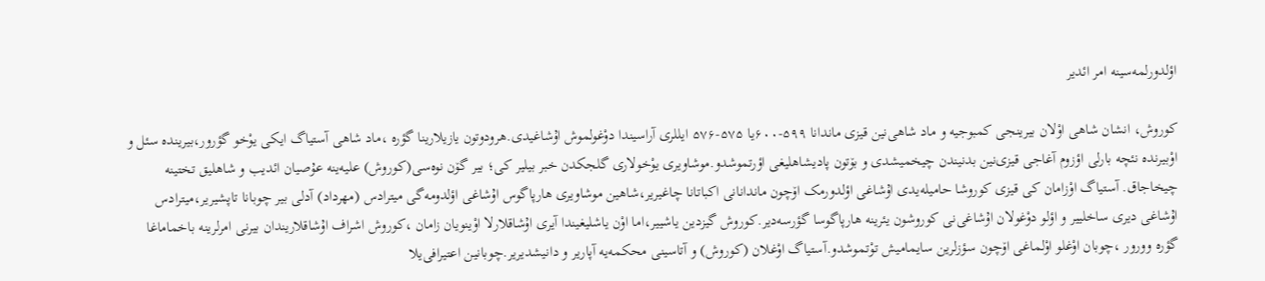اؤلدورلمه‌سینه امر ائدیر

کوروش، انشان شاهی اوْلان بیرینجی کمبوجیه و ماد شاهی‌نین قیزی ماندانا ۵۹۹-۶۰۰یا ۵۷۵-۵۷۶ ایللری آراسیندا دوْغولموش اۇشاغیدی.هرودوتون یازیلارینا گؤره ،ماد شاهی آستیاگ ایکی یوْخو گؤرور،بیرینده سئل و اوْبیرنده نئچه بارلی اؤزوم آغاجی قیزی‌نین بدنیندن چیخمیشدی و بۆتون پادیشاهلیغی اؤرتموشدو.موشاویری یوْخولاری گلجکدن خبر بیلیر کی؛ بیر گۆن نوه‌سی(کوروش) علیه‌ینه عۇصیان ائدیب و شاهلیق تختینه چیخاجاق. آستیاگ اوْزامان کی قیزی کوروشا حامیله‌یدی اۇشاغی اؤلدورمک اۆچون ماندانانی اکباتانا چاغیریر،شاهین موشاویری هارپاگوس اۇشاغی اؤلدومه‌گی میترادس (مهرداد) آدلی بیر چوبانا تاپشیریر،میترادس اۇشاغی دیری ساخلییر و اؤلو دوْغولان اۇشاغی‌نی کوروشون یئرینه هارپاگوسا گؤرسه‌دیر.کوروش گیزدین یاشییر،اما اوْن یاشلیغیندا آیری اۇشاقلارلا اوْینویان زامان ،کوروش اشراف اۇشاقلاریندان بیرنی امرلرینه باخماماغا گؤره وورور ،چوبان اوْغلو اوْلماغی اۆچون سؤزلرین سایمامیش توْتموشدو.آستیاگ اوْغلان (کوروش) و آتاسینی محکمه‌یه آپاریر و دانیشدیریر.چوبانین اعتیرافی‌یلا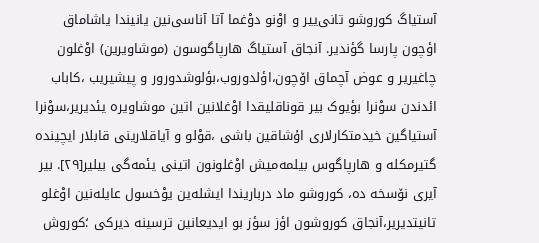آستیاگ کوروشو تانی‌ییر و اوْنو دوْغما آتا آناسی‌نین یانیندا یاشاماق اؤچون پارسا گؤندیر. آنجاق آستیاگ هارپاگوسون (موشاویرین) اوْغلون چاغیریر و عوض آچماق اۆچون،اؤلدوروب،بؤلوشدورور و پیشیریب ،کاباب ائدندن سوْنرا بؤیوک بیر قوناقلیقدا اوْغلانین اتین موشاویره یئدیریر،سوْنرا آستیاگین خیدمتکارلاری اۇشاقین باشی ،قوْلو و آیاقلارینی قابلار ایچینده گتیرمکله و هارپاگوس بیلمه‌میش اوْغلونون اتینی یئمه‌گی بیلیر[۲۹]. بیر آیری نۆسخه ده، کوروشو ماد درباریندا ایشله‌ین یوْخسول عایله‌نین اوْغلو تانیتدیریر،آنجاق کوروشون اؤز سؤز بو ایدیعانین ترسینه دیرکی ؛کوروش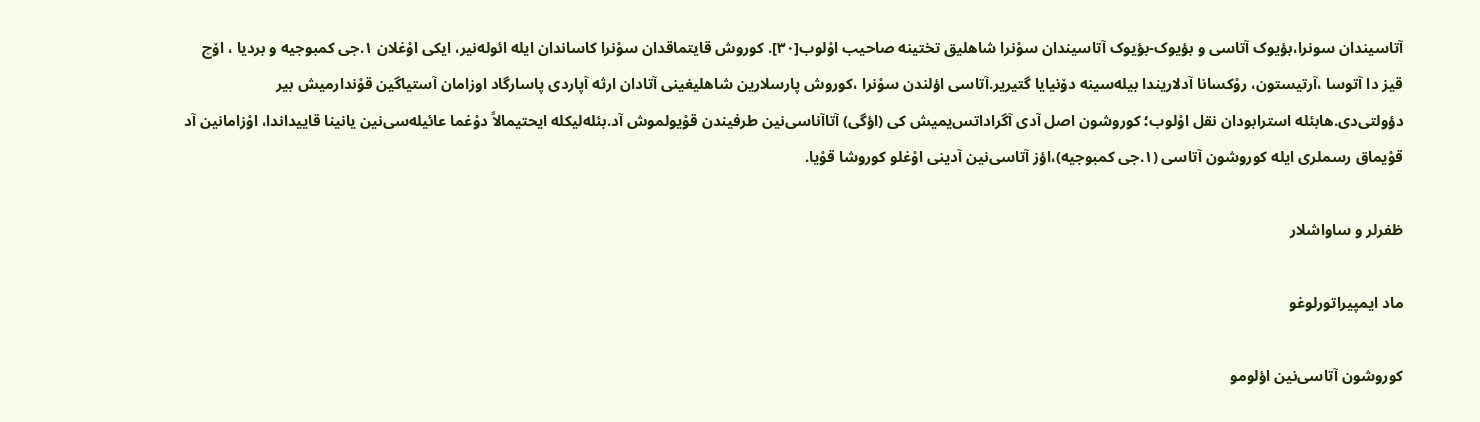آتاسیندان سونرا،بؤیوک آتاسی و بؤیوک-بؤیوک آتاسیندان سوْنرا شاهلیق تختینه صاحیب اوْلوب[۳۰]. کوروش قایتماقدان سوْنرا کاساندان ایله ائوله‌نیر، ایکی اوْغلان ۱.جی کمبوجیه و بردیا ، اۆچ قیز دا آتوسا ،آرتیستون، روْکسانا آدلاریندا بیله‌سینه دۆنیایا گتیریر.آتاسی اؤلندن سوْنرا ،کوروش پارسلارین شاهلیغینی آتادان ارثه آپاردی پاسارگاد اوزامان آستیاگین قوْندارمیش بیر دؤولتی‌دی.هابئله استرابودان نقل اوْلوب؛ کوروشون اصل آدی آگراداتس‌یمیش کی (اؤگی) آتاآناسی‌نین طرفیندن قوْیولموش آد.بئله‌لیکله ایحتیمالاً دوْغما عائیله‌سی‌نین یانینا قاییداندا، اوْزامانین آد قوْیماق رسملری ایله کوروشون آتاسی (۱.جی کمبوجیه)،اؤز آتاسی‌نین آدینی اوْغلو کوروشا قوْیا.

ظفرلر و ساواشلار

ماد ایمپیراتورلوغو

کوروشون آتاسی‌نین اؤلومو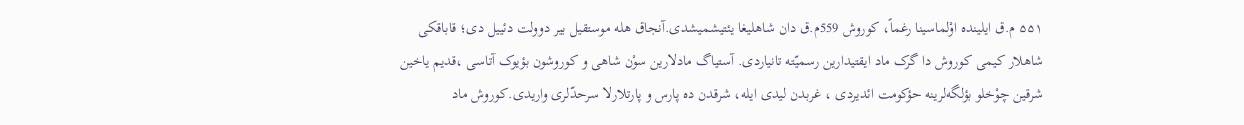۵۵۱ م.ق ایلینده اوْلماسینا رغماً، کوروش 559م.ق دان شاهلیغا یئتیشمیشدی.آنجاق هله موستقیل بیر دوولت دئییل دی؛ قاباقکی شاهلار کیمی کوروش دا گرک ماد ایقتیدارین رسمیّته تانیاردی. آستیاگ مادلارین سوْن شاهی و کوروشون بؤیوک آتاسی ،قدیم یاخین شرقین چوْخلو بؤلگه‌لرینه حؤکومت ائدیردی ، غربدن لیدی ایله، شرقدن ده پارس و پارتلارلا سرحدّلری واریدی.کوروش ماد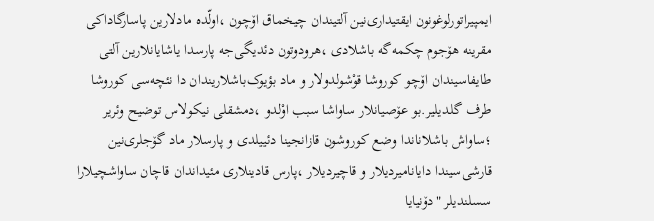ایمپیراتورلوغونون ایقتیداری‌نین آلتیندان چیخماق اۆچون ،اولّده مادلارین پاسارگاداکی مقرینه هۆجوم چکمه‌گه باشلادی ،هرودوتون دئدیگی‌جه پارسدا یاشایانلارین آلتی طایفاسیندان اۆچو کوروشا قوْشولدولار و ماد بؤیوک‌باشلاریندان دا نئچه‌سی کوروشا طرف گلدیلیر.بو عۆصیانلار ساواشا سبب اوْلدو ،دمشقلی نیکولاس توضیح وئریر ؛ساواش باشلاناندا وضع کوروشون قازانجینا دئییلدی و پارسلار ماد گۆجلری‌نین قارشی‌سیندا دایانامیردیلار و قاچیردیلار ،پارس قادینلاری مئیداندان قاچان ساواشچیلارا سسلندیلر "دۆنیایا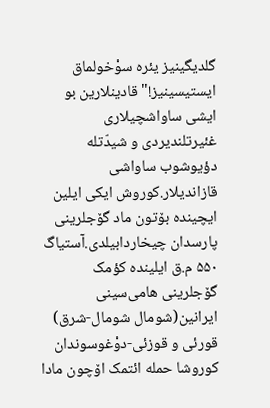گلدیگینیز یئره سوْخولماق ایستیسینیز!"قادینلارین بو ایشی ساواشچیلاری غئیرتلندیردی و شیدّتله دؤیوشوب ساواشی قازاندیلار.کوروش ایکی ایلین ایچینده بۆتون ماد گۆجلرینی پارسدان چیخاردابیلدی.آستیاگ ۵۵۰ م.ق ایلینده کؤمک گۆجلرینی هامی‌سینی ایرانین(شومال شومال-شرق) قورئی و قوزئی-دوْغوسوندان کوروشا حمله ائتمک اۆچون مادا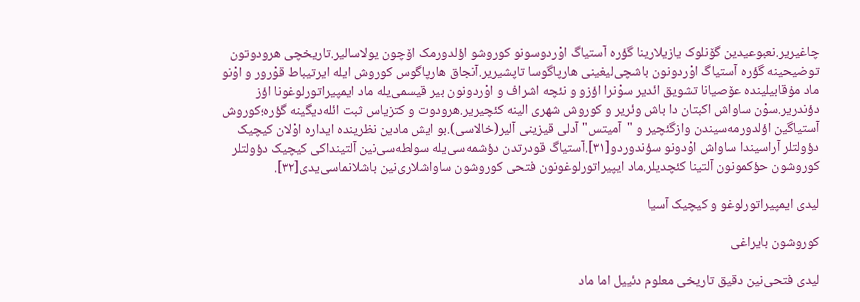چاغیریر.نعبوعیدین گۆنلوک یازیلارینا گؤره آستیاگ اوْردوسونو کوروشو اؤلدورمک اۆچون یولاسالیر.تاریخچی هرودوتون توضیحینه گؤره آستیاگ اوْردونون باشچی‌لیغینی هارپاگوسا تاپشیریر.آنجاق هارپاگوس کوروش ایله ایرتیباط قوْرور و اوْنو ماد مۇقابیلینده عۆصیانا تشویق ائدیر سوْنرا اؤزو و نئچه اشراف و اوْردونون بیر قیسمی‌یله ماد ایمپیراتورلوغونا اؤز دؤندریر.سوْن ساواش اکبتان دا باش وئریر و کوروش شهری الینه کئچیریر.هرودوت و کتزیاس ثبت ائله‌دیگینه گؤره؛کوروش آستیاگین اؤلدورمه‌سیندن وازگئچیر و "آمیتس" آدلی قیزینی آلیر(خالاسی).بو ایش مادین نظرینده ایداره اوْلان کیچیک دؤولتلر آراسیندا ساواش اوْدونو سؤندوردو[۳۱].آستیاگ قودرتدن دؤشمه‌سی‌یله سولطه‌سی‌نین آلتینداکی کیچیک دؤولتلر کوروشون حؤکمونون آلتینا کئچدیلر.ماد ایپیراتورلوغونون فتحی کوروشون ساواشلاری‌نین باشلانماسی‌یدی[۳۲].

لیدی ایمپیراتورلوغو و کیچیک آسیا

کوروشون بایراغی

لیدی فتحی‌نین دقیق تاریخی معلوم دئییل اما ماد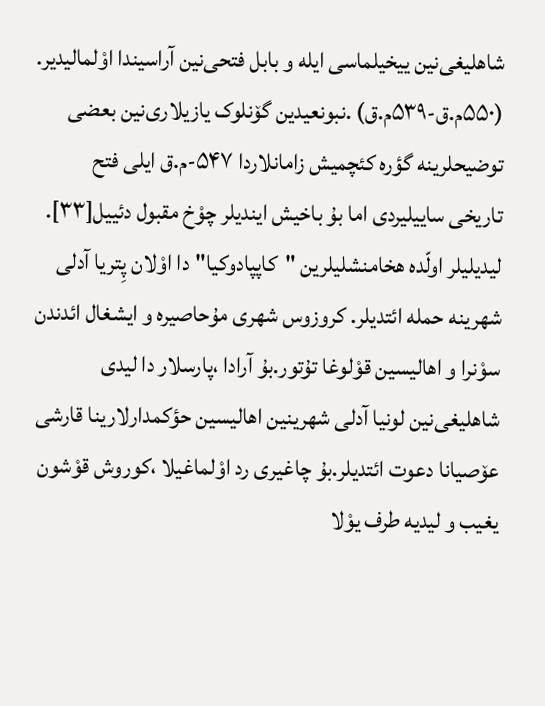شاهلیغی‌نین ییخیلماسی ایله و بابل فتحی‌نین آراسیندا اوْلمالیدیر. (۵۵۰م.ق-۵۳۹م.ق) .نبونعیدین گۆنلوک یازیلاری‌نین بعضی توضیحلرینه گؤره کئچمیش زامانلاردا ۵۴۷-م.ق ایلی فتح تاریخی ساییلیردی اما بۇ باخیش ایندیلر چوْخ مقبول دئییل[۳۳]. لیدیلیلر اولّده هخامنشلیلرین "کاپپادوکیا"دا اوْلان پِتریا آدلی شهرینه حمله ائتدیلر. کروزوس شهری مۇحاصیره و ایشغال ائدندن سوْنرا و اهالیسین قوْلوغا تۇتور.بۇ آرادا ،پارسلار دا لیدی شاهلیغی‌نین لونیا آدلی شهرینین اهالیسین حؤکمدارلارینا قارشی عۆصیانا دعوت ائتدیلر.بۇ چاغیری رد اوْلماغیلا ،کوروش قوْشون یغیب و لیدیه طرف یوْلا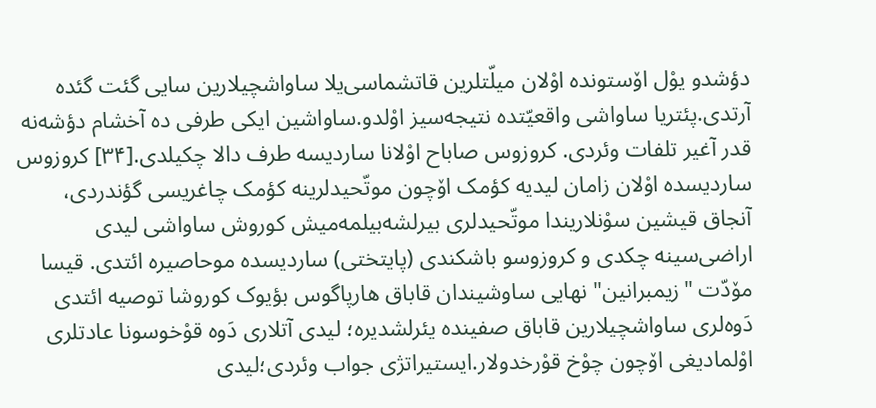دؤشدو یوْل اۆستونده اوْلان میلّتلرین قاتشماسی‌یلا ساواشچیلارین سایی گئت گئده آرتدی.پئتریا ساواشی واقعیّتده نتیجه‌سیز اوْلدو.ساواشین ایکی طرفی ده آخشام دؤشه‌نه قدر آغیر تلفات وئردی. کروزوس صاباح اوْلانا ساردیسه طرف دالا چکیلدی.[۳۴] کروزوس ساردیسده اوْلان زامان لیدیه کؤمک اۆچون موتّحیدلرینه کؤمک چاغریسی گؤندردی، آنجاق قیشین سوْنلاریندا موتّحیدلری بیرلشه‌بیلمه‌میش کوروش ساواشی لیدی اراضی‌سینه چکدی و کروزوسو باشکندی (پایتختی) ساردیسده موحاصیره ائتدی. قیسا مۆدّت "زیمبرانین" نهایی ساوشیندان قاباق هارپاگوس بؤیوک کوروشا توصیه ائتدی دَوه‌لری ساواشچیلارین قاباق صفینده یئرلشدیره؛ لیدی آتلاری دَوه قوْخوسونا عادتلری اوْلمادیغی اۆچون چوْخ قوْرخدولار.ایستیراتژی جواب وئردی؛لیدی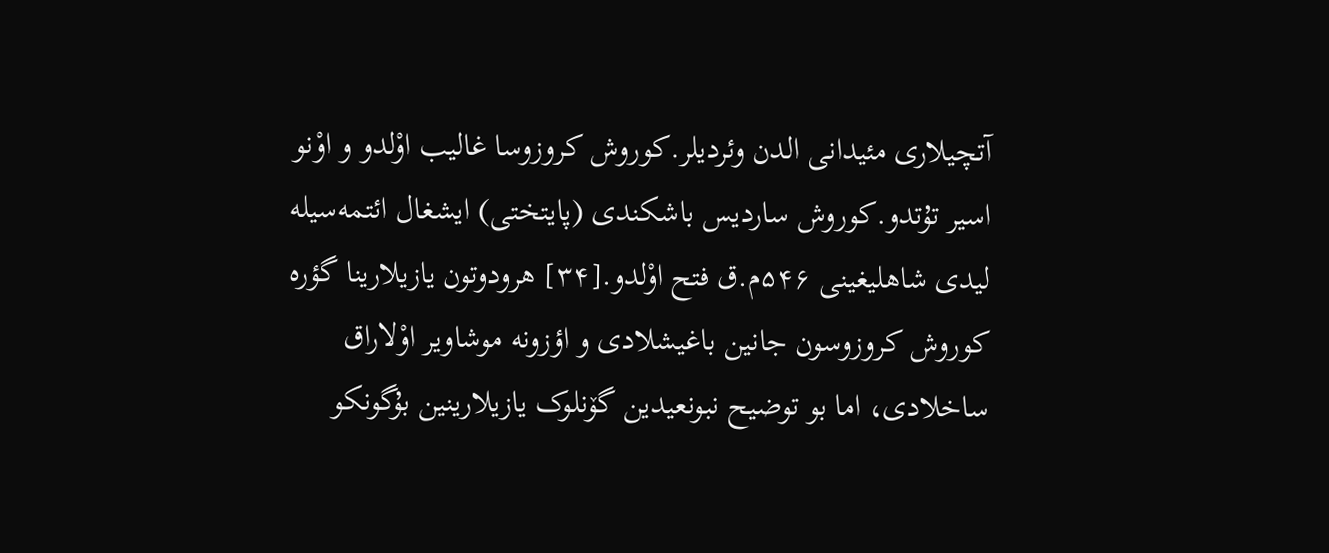آتچیلاری مئیدانی الدن وئردیلر.کوروش کروزوسا غالیب اوْلدو و اوْنو اسیر تۇتدو.کوروش ساردیس باشکندی (پایتختی) ایشغال ائتمه‌سیله لیدی شاهلیغینی ۵۴۶م.ق فتح اوْلدو.[۳۴] هرودوتون یازیلارینا گؤره کوروش کروزوسون جانین باغیشلادی و اؤزونه موشاویر اوْلاراق ساخلادی، اما بو توضیح نبونعیدین گۆنلوک یازیلارینین بۇگونکو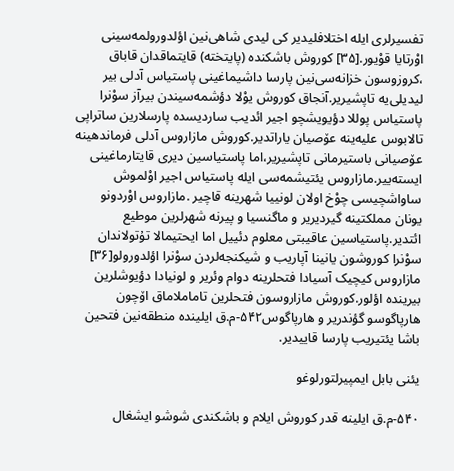تفسیرلری ایله اختلافلیدیر کی لیدی شاهی‌نین اؤلدورولمه‌سینی اوْرتایا قوْیور.[۳۵] کوروش باشکنده (پایتخته) قایتماقدان قاباق ،کروزوسون خزانه‌سی‌نین پارسا داشیماغینی پاستیاس آدلی بیر لیدیلی‌یه تاپشیریر.آنجاق کوروش یوْلا دؤشمه‌سیندن بیرآز سوْنرا پاستیاس پوللا دؤیویشچو اجیر ائدیب ساردیسده پارسلارین ساتراپی تالابوس علیه‌ینه عۆصیان یاراتدیر.کوروش مازاروس آدلی فرماندهینه عۆصیانی باستیرمانی تاپشیریر،اما پاستیاسین دیری قایتارماغینی ایسته‌ییر.مازاروس یئتیشمه‌سی ایله پاستیاس اجیر اوْلموش ساواشچیسی چوْخ اولان لونییا شهرینه قاچیر .مازاروس اوْردونو یونان مملکتینه گیردیریر و ماگنسیا و پیرنه شهرلرین موطیع ائتدیر.پاستیاسین عاقیبتی معلوم دئییل اما ایحتیمالا تۇتولاندان سوْنرا کوروشون یانینا آپاریب و شیکنجه‌لردن سوْنرا اؤلدورولو[۳۶] مازاروس کیچیک آسیادا فتحلرینه دوام وئریر و لونیادا دؤیوشلرین بیرینده اؤلور.کوروش مازاروسون فتحلرین تاماملاماق اۆچون هارپاگوسو گؤندریر و هارپاگوس۵۴۲-م.ق ایلینده منطقه‌نین فتحین باشا یئتیریب پارسا قاییدیر.

یئنی بابل ایمپیرلتورلوغو

۵۴۰-م.ق ايلينه قدر کوروش ایلام و باشکندی شوشو ایشغال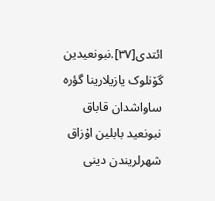ائتدی[۳۷].نبونعيدین گۆنلوک يازيلارينا گؤره ساواشدان قاباق نبونعيد بابلين اۇزاق شهرلريندن دينی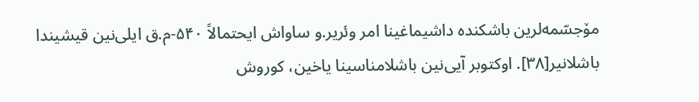مۆجسّمه‌لرین باشکنده داشیماغینا امر وئرير.و ساواش ايحتمالاً ۵۴۰-م.ق ايلی‌نین قيشیندا باشلانير[۳۸]. اوکتوبر آیی‌نین باشلامناسینا ياخين، کوروش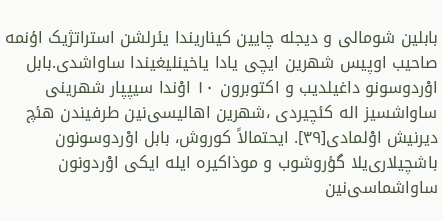بابلین شومالی و دیجله چايين کیناریندا یئرلشن استراتژيک اؤنمه صاحیب اوپيس شهرين ایچی یادا ياخينليغيندا ساواشدی.بابل اوْردوسونو داغيلدیب و اکتوبرون ۱۰ اوْندا سيپپار شهرینی ساواشسيز اله کئچیردی ،شهرین اهالیسی‌نین طرفيندن هئچ ديرنيش اوْلمادی[۳۹]. ايحتمالاً کوروش، بابل اوْردوسونون باشچيلاری‌يلا گؤروشوب و موذاکیره ایله ایکی اوْردونون ساواشماسی‌نین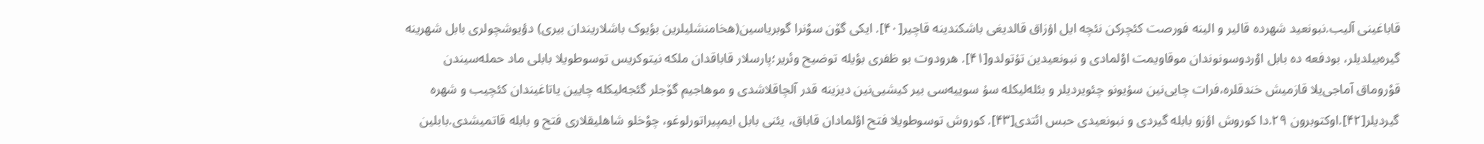قاباغینی آلیب.نبونعيد شهرده قالیر و الينه فورصت کئچرکن نئچه ايل اۇزاق قالدیغی باشکندينه قاچیر[۴۰]. ايکی گۆن سوْنرا گوبریاسین(هخامنشلیلرین بؤیوک باشلاریندان بیری) دؤيوشچولری بابل شهرينه گيره‌بیلدیلر، بودفعه ده بابل اوْردوسونوندان موقاويمت اوْلمادی و نبونعيدین تۇتولدو[۴۱]. هرودوت بو ظفری بؤيله توضيح وئرير؛پارسلار قاباقدان ملکه نیتوکریس توسوطویلا بابلی ماد حمله‌سيندن قوْروماق آماجی‌يلا قازمیش خندقلره،فرات چايی‌نين سۇيونو چئویردیلر و بئله‌لیکله سۇ سوييه‌سی بير کيشيی‌نين دیزینه قدر آلچاقلاشدی و موهاجيم گۆجلر گئجه‌ليکله چايين یاتاغیندان کئچيب و شهره گيرديلر[۴۲].اوکتوبرون ۲۹.دا کوروش اؤزو بابله گیردی و نبونعيدی حبس ائتدی[۴۳]. کوروش توسوطویلا فتح اوْلمادان قاباق، يئنی بابل ايمپيراتورلوغو، چوْخلو شاهليقلاری فتح و بابله قاتميشدی.بابلين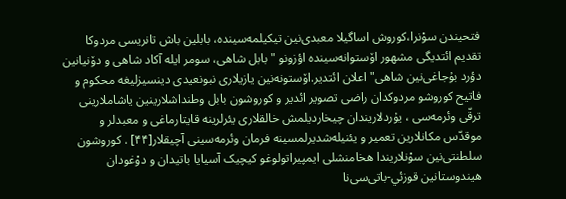فتحيندن سوْنرا،کوروش اساگيلا معبدی‌نين تيکيلمه‌سينده، بابلين باش تانريسی مردوکا تقديم ائتدیگی مشهور اۆستوانه‌سينده اؤزونو "بابل شاهی، سومر ایله آکاد شاهی و دۆنيانين دؤرد بۇجاغی‌نين شاهی" اعلان ائتدیر.اۆستونه‌نين يازيلاری نبونعيدی دينسيزليغه محکوم و فاتيح کوروشو مردوکدان راضی تصویر ائدیر و کوروشون بابل وطنداشلارینین یاشاملارینی ترقّی وئرمه‌سی ، يۇردلاريندان چيخارديلمش خالقلاری يئرلرينه قايتارماغی و معبدلر و موقدّس مکانلارین تعمير و يئنيله‌شديرلمسينه فرمان وئرمه‌سینی آچیقلار[۴۴] . کوروشون سلطنتی‌نين سوْنلاريندا هخامنشلی ايمپيراتولوغو کيچيک آسيايا باتيدان و دوْغودان هيندوستانين قوزئي-باتی‌سی‌نا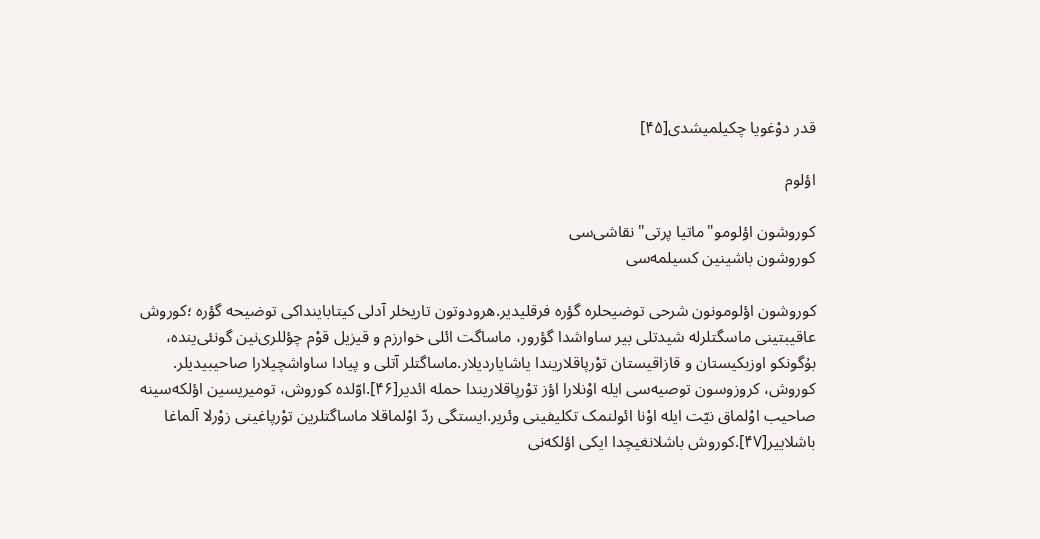قدر دوْغويا چکيلميشدی[۴۵]

اؤلوم

کوروشون اؤلومو"ماتیا پرتی"نقاشی‌سی
کوروشون باشینین کسیلمه‌سی

کوروشون اؤلومونون شرحی توضیحلره گؤره فرقلیدیر.هرودوتون تاریخلر آدلی کیتاباینداکی توضیحه گؤره ؛کوروش عاقیبتینی ماسگتلرله شیدتلی بیر ساواشدا گؤرور، ماساگت ائلی خوارزم و قیزیل قوْم چؤللری‌نین گونئی‌ینده، بۇگونکو اوزبکیستان و قازاقیستان توْرپاقلاریندا یاشایاردیلار.ماساگتلر آتلی و پیادا ساواشچیلارا صاحیبیدیلر. کوروش، کروزوسون توصیه‌سی ایله اوْنلارا اؤز توْرپاقلاریندا حمله ائدیر[۴۶].اوّلده کوروش، تومیریسین اؤلکه‌سینه صاحیب اوْلماق نیّت ایله اوْنا ائولنمک تکلیفینی وئریر.ایستگی ردّ اوْلماقلا ماساگتلرین توْرپاغینی زوْرلا آلماغا باشلاییر[۴۷].کوروش باشلانغیچدا ایکی اؤلکه‌نی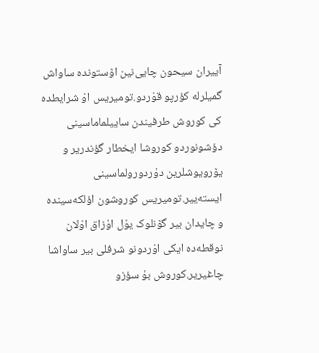آییران سیحون چایی‌نین اۆستونده ساواش گمیلرله کؤرپو قوْردو.تومیریس اوْ شرایطده کی کوروش طرفیندن ساییلماماسینی دؤشونوردو کوروشا ایخطار گؤندریر و یۆرویوشلرین دۇردورولماسینی ایسته‌ییر.تومیریس کوروشون اؤلکه‌سینده و چایدان بیر گۆنلوک یوْل اۇزاق اوْلان نوقطه‌ده ایکی اوْردونو شرفلی بیر ساواشا چاغیریر.کوروش بۇ سؤزو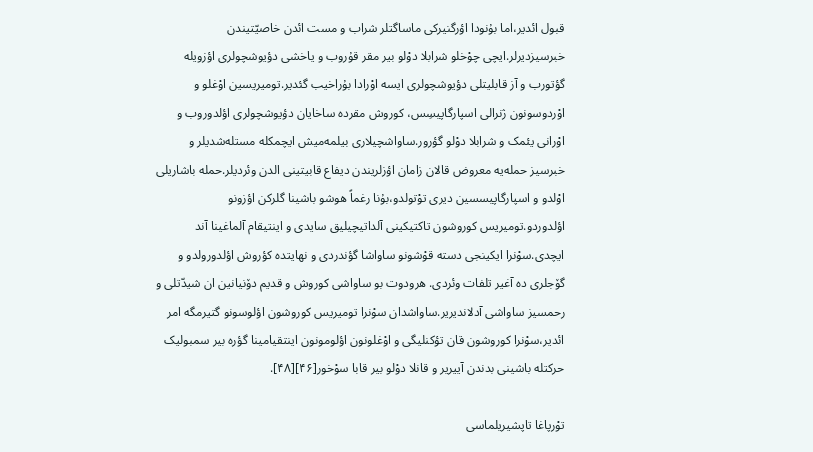قبول ائدیر،اما بۇنودا اؤرگنیرکی ماساگتلر شراب و مست ائدن خاصیّتیندن خبرسیزدیرلر.ایچی چوْخلو شرابلا دوْلو بیر مقر قۇروب و یاخشی دؤیوشچولری اؤزویله گؤتورب و آز قابلیتلی دؤیوشچولری ایسه اوْرادا بۇراخیب گئدیر.تومیریسین اوْغلو و اوْردوسونون ژنرالی اسپارگاپیسِس، کوروش مقرده ساخایان دؤیوشچولری اؤلدوروب و اوْرانی یئمک و شرابلا دوْلو گؤرور.ساواشچیلاری بیلمه‌میش ایچمکله مستله‌شدیلر و خبرسیز حمله‌یه معروض قالان زامان اؤزلریندن دیفاع قابیتینی الدن وئردیلر.حمله باشاریلی اوْلدو و اسپارگاپیسسین دیری توْتولدو،بۇنا رغماً هوشو باشینا گلرکن اؤزونو اؤلدوردو.تومیریس کوروشون تاکتیکینی آلداتیچیلیق سایدی و اینتیقام آلماغینا آند ایچدی.سوْنرا ایکینجی دسته قوْشونو ساواشا گؤندردی و نهایتده کؤروش اؤلدورولدو و گۆجلری ده آغیر تلفات وئردی. هرودوت بو ساواشی کوروش و قدیم دۆنیانین ان شیدّتلی و رحمسیز ساواشی آدلاندیریر.ساواشدان سوْنرا تومیریس کوروشون اؤلوسونو گتیرمگه امر ائدیر،سوْنرا کوروشون قان تؤکنلیگی و اوْغلونون اؤلومونون اینتقیامینا گؤره بیر سمبولیک حرکتله باشینی بدندن آییریر و قانلا دوْلو بیر قابا سوْخور[۴۶][۴۸].

توْرپاغا تاپشیریلماسی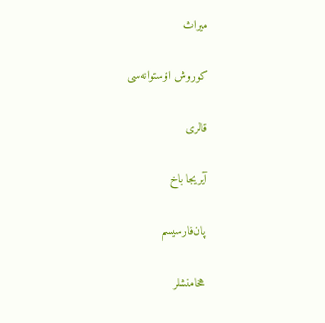میراث

کوروش اۆستوانه‌سی

قالری

آیریجا باخ

پان‌فارسیسم

هخامنشلر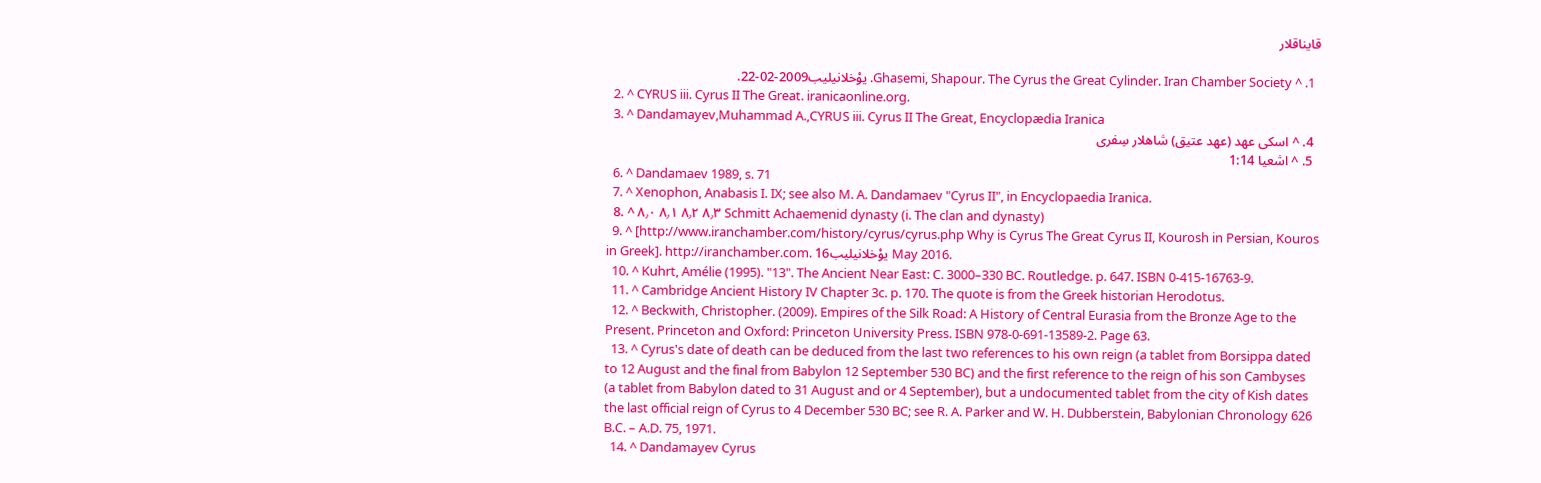قایناقلار

  1. ^ Ghasemi, Shapour. The Cyrus the Great Cylinder. Iran Chamber Society. یوْخلانیلیب2009-02-22.
  2. ^ CYRUS iii. Cyrus II The Great. iranicaonline.org.
  3. ^ Dandamayev,Muhammad A.,CYRUS iii. Cyrus II The Great, Encyclopædia Iranica
  4. ^ اسکی عهد (عهد عتیق) شاهلار سِفری
  5. ^ اشعیا 1:14
  6. ^ Dandamaev 1989, s. 71
  7. ^ Xenophon, Anabasis I. IX; see also M. A. Dandamaev "Cyrus II", in Encyclopaedia Iranica.
  8. ^ ۸٫۰ ۸٫۱ ۸٫۲ ۸٫۳ Schmitt Achaemenid dynasty (i. The clan and dynasty)
  9. ^ [http://www.iranchamber.com/history/cyrus/cyrus.php Why is Cyrus The Great Cyrus II, Kourosh in Persian, Kouros in Greek]. http://iranchamber.com. یوْخلانیلیب16 May 2016.
  10. ^ Kuhrt, Amélie (1995). "13". The Ancient Near East: C. 3000–330 BC. Routledge. p. 647. ISBN 0-415-16763-9.
  11. ^ Cambridge Ancient History IV Chapter 3c. p. 170. The quote is from the Greek historian Herodotus.
  12. ^ Beckwith, Christopher. (2009). Empires of the Silk Road: A History of Central Eurasia from the Bronze Age to the Present. Princeton and Oxford: Princeton University Press. ISBN 978-0-691-13589-2. Page 63.
  13. ^ Cyrus's date of death can be deduced from the last two references to his own reign (a tablet from Borsippa dated to 12 August and the final from Babylon 12 September 530 BC) and the first reference to the reign of his son Cambyses (a tablet from Babylon dated to 31 August and or 4 September), but a undocumented tablet from the city of Kish dates the last official reign of Cyrus to 4 December 530 BC; see R. A. Parker and W. H. Dubberstein, Babylonian Chronology 626 B.C. – A.D. 75, 1971.
  14. ^ Dandamayev Cyrus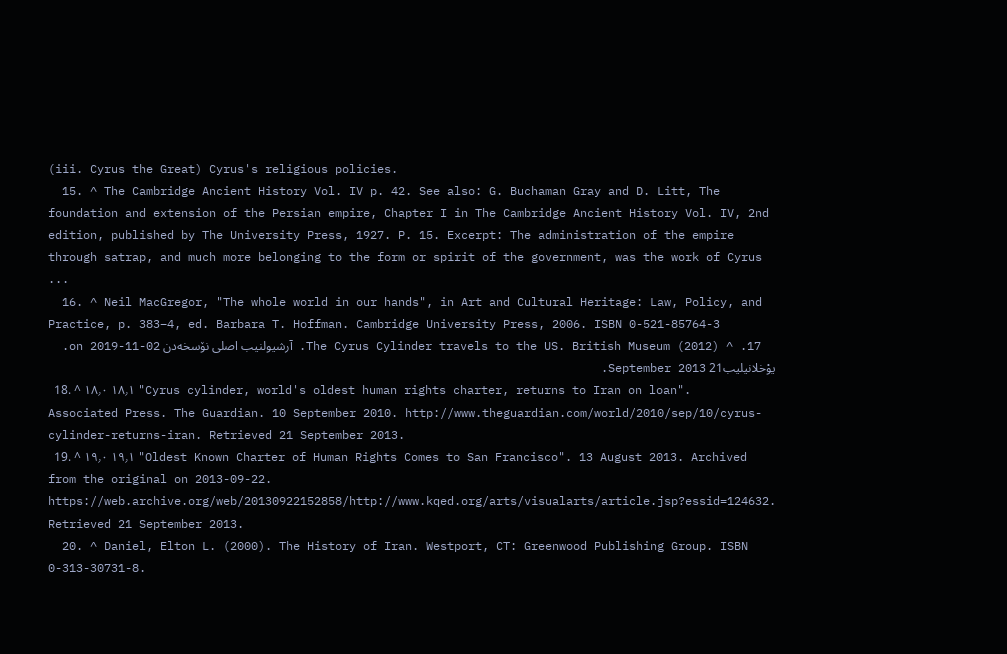(iii. Cyrus the Great) Cyrus's religious policies.
  15. ^ The Cambridge Ancient History Vol. IV p. 42. See also: G. Buchaman Gray and D. Litt, The foundation and extension of the Persian empire, Chapter I in The Cambridge Ancient History Vol. IV, 2nd edition, published by The University Press, 1927. P. 15. Excerpt: The administration of the empire through satrap, and much more belonging to the form or spirit of the government, was the work of Cyrus ...
  16. ^ Neil MacGregor, "The whole world in our hands", in Art and Cultural Heritage: Law, Policy, and Practice, p. 383–4, ed. Barbara T. Hoffman. Cambridge University Press, 2006. ISBN 0-521-85764-3
  17. ^ The Cyrus Cylinder travels to the US. British Museum (2012). آرشیولنیب اصلی نۆسخه‌دن on 2019-11-02. یوْخلانیلیب21 September 2013.
  18. ^ ۱۸٫۰ ۱۸٫۱ "Cyrus cylinder, world's oldest human rights charter, returns to Iran on loan". Associated Press. The Guardian. 10 September 2010. http://www.theguardian.com/world/2010/sep/10/cyrus-cylinder-returns-iran. Retrieved 21 September 2013.
  19. ^ ۱۹٫۰ ۱۹٫۱ "Oldest Known Charter of Human Rights Comes to San Francisco". 13 August 2013. Archived from the original on 2013-09-22. https://web.archive.org/web/20130922152858/http://www.kqed.org/arts/visualarts/article.jsp?essid=124632. Retrieved 21 September 2013.
  20. ^ Daniel, Elton L. (2000). The History of Iran. Westport, CT: Greenwood Publishing Group. ISBN 0-313-30731-8.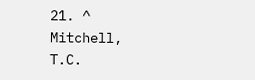21. ^ Mitchell, T.C.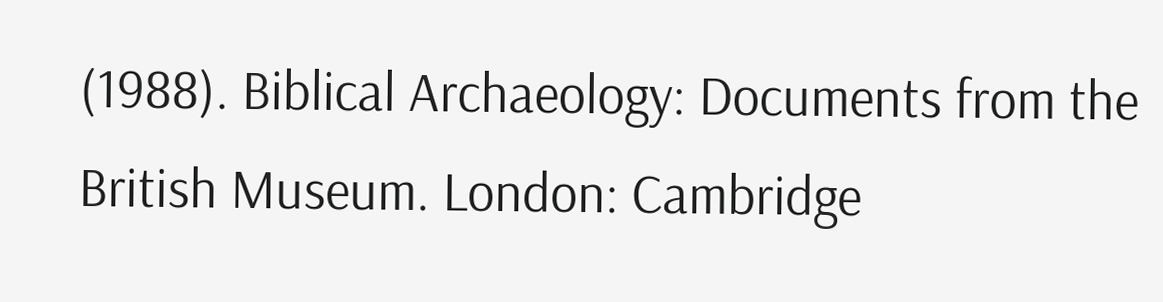(1988). Biblical Archaeology: Documents from the British Museum. London: Cambridge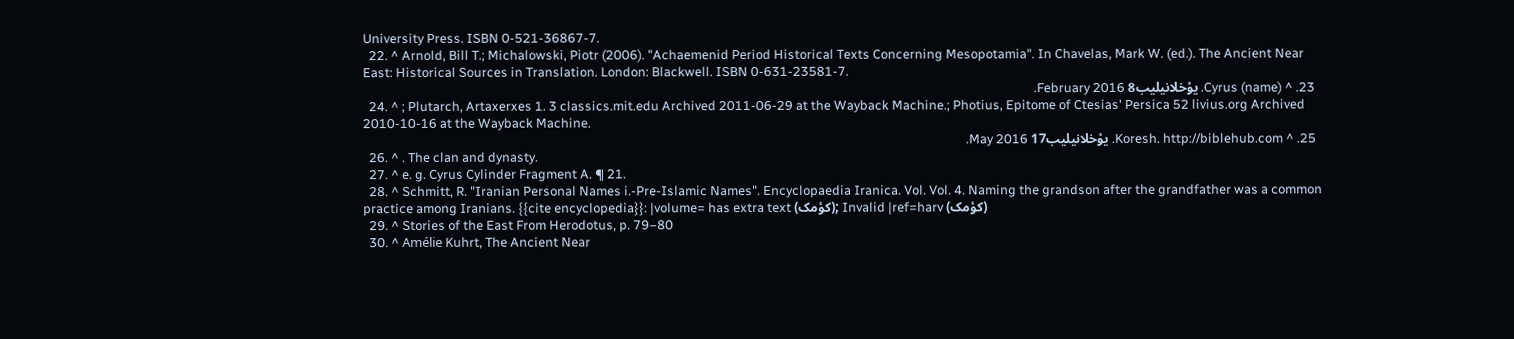University Press. ISBN 0-521-36867-7.
  22. ^ Arnold, Bill T.; Michalowski, Piotr (2006). "Achaemenid Period Historical Texts Concerning Mesopotamia". In Chavelas, Mark W. (ed.). The Ancient Near East: Historical Sources in Translation. London: Blackwell. ISBN 0-631-23581-7.
  23. ^ Cyrus (name). یوْخلانیلیب8 February 2016.
  24. ^ ; Plutarch, Artaxerxes 1. 3 classics.mit.edu Archived 2011-06-29 at the Wayback Machine.; Photius, Epitome of Ctesias' Persica 52 livius.org Archived 2010-10-16 at the Wayback Machine.
  25. ^ Koresh. http://biblehub.com. یوْخلانیلیب17 May 2016.
  26. ^ . The clan and dynasty.
  27. ^ e. g. Cyrus Cylinder Fragment A. ¶ 21.
  28. ^ Schmitt, R. "Iranian Personal Names i.-Pre-Islamic Names". Encyclopaedia Iranica. Vol. Vol. 4. Naming the grandson after the grandfather was a common practice among Iranians. {{cite encyclopedia}}: |volume= has extra text (کؤمک); Invalid |ref=harv (کؤمک)
  29. ^ Stories of the East From Herodotus, p. 79–80
  30. ^ Amélie Kuhrt, The Ancient Near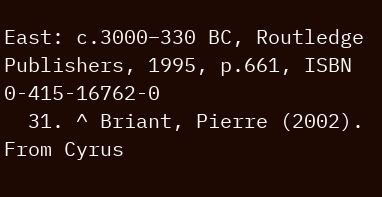East: c.3000–330 BC, Routledge Publishers, 1995, p.661, ISBN 0-415-16762-0
  31. ^ Briant, Pierre (2002). From Cyrus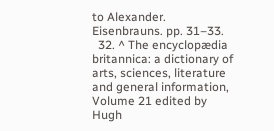to Alexander. Eisenbrauns. pp. 31–33.
  32. ^ The encyclopædia britannica: a dictionary of arts, sciences, literature and general information, Volume 21 edited by Hugh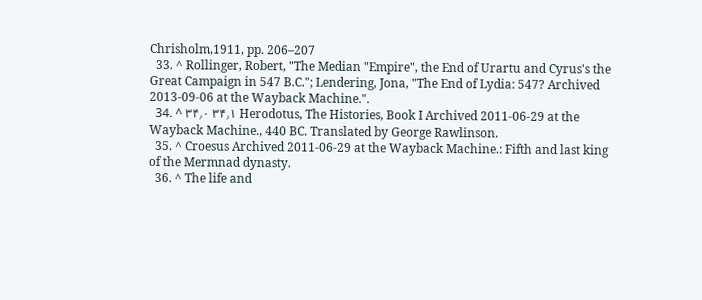Chrisholm,1911, pp. 206–207
  33. ^ Rollinger, Robert, "The Median "Empire", the End of Urartu and Cyrus's the Great Campaign in 547 B.C."; Lendering, Jona, "The End of Lydia: 547? Archived 2013-09-06 at the Wayback Machine.".
  34. ^ ۳۴٫۰ ۳۴٫۱ Herodotus, The Histories, Book I Archived 2011-06-29 at the Wayback Machine., 440 BC. Translated by George Rawlinson.
  35. ^ Croesus Archived 2011-06-29 at the Wayback Machine.: Fifth and last king of the Mermnad dynasty.
  36. ^ The life and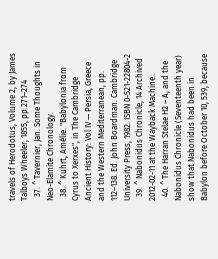travels of Herodotus, Volume 2, by James Talboys Wheeler, 1855, pp.271–274
  37. ^ Tavernier, Jan. Some Thoughts in Neo-Elamite Chronology.
  38. ^ Kuhrt, Amélie. "Babylonia from Cyrus to Xerxes", in The Cambridge Ancient History: Vol IV — Persia, Greece and the Western Mediterranean, pp. 112–138. Ed. John Boardman. Cambridge University Press, 1982. ISBN 0-521-22804-2
  39. ^ Nabonidus Chronicle, 14 Archived 2012-02-11 at the Wayback Machine..
  40. ^ The Harran Stelae H2 – A, and the Nabonidus Chronicle (Seventeenth year) show that Nabonidus had been in Babylon before October 10, 539, because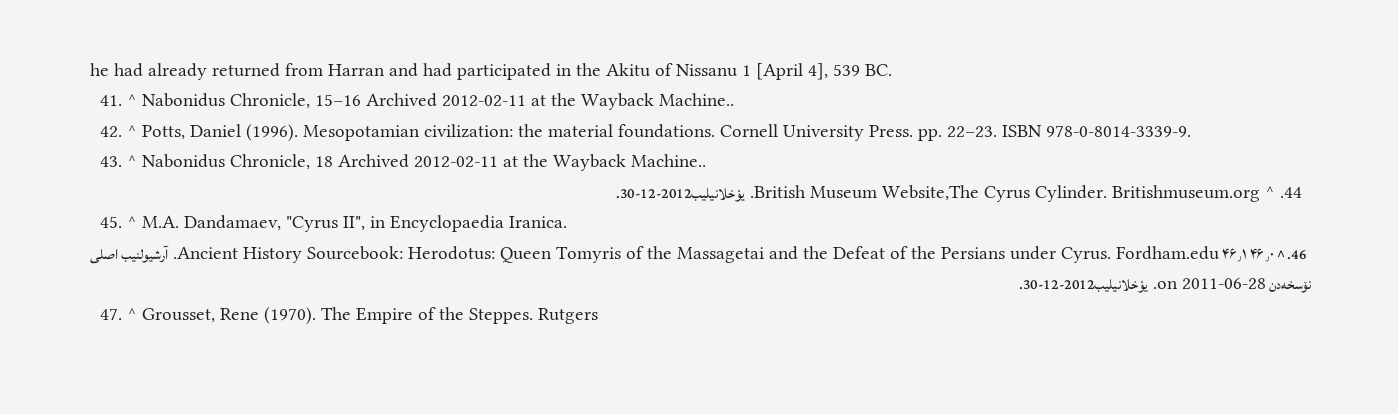he had already returned from Harran and had participated in the Akitu of Nissanu 1 [April 4], 539 BC.
  41. ^ Nabonidus Chronicle, 15–16 Archived 2012-02-11 at the Wayback Machine..
  42. ^ Potts, Daniel (1996). Mesopotamian civilization: the material foundations. Cornell University Press. pp. 22–23. ISBN 978-0-8014-3339-9.
  43. ^ Nabonidus Chronicle, 18 Archived 2012-02-11 at the Wayback Machine..
  44. ^ British Museum Website,The Cyrus Cylinder. Britishmuseum.org. یوْخلانیلیب2012-12-30.
  45. ^ M.A. Dandamaev, "Cyrus II", in Encyclopaedia Iranica.
  46. ^ ۴۶٫۰ ۴۶٫۱ Ancient History Sourcebook: Herodotus: Queen Tomyris of the Massagetai and the Defeat of the Persians under Cyrus. Fordham.edu. آرشیولنیب اصلی نۆسخه‌دن on 2011-06-28. یوْخلانیلیب2012-12-30.
  47. ^ Grousset, Rene (1970). The Empire of the Steppes. Rutgers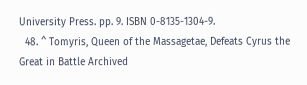University Press. pp. 9. ISBN 0-8135-1304-9.
  48. ^ Tomyris, Queen of the Massagetae, Defeats Cyrus the Great in Battle Archived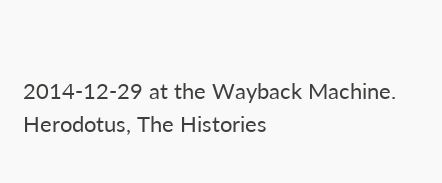2014-12-29 at the Wayback Machine. Herodotus, The Histories